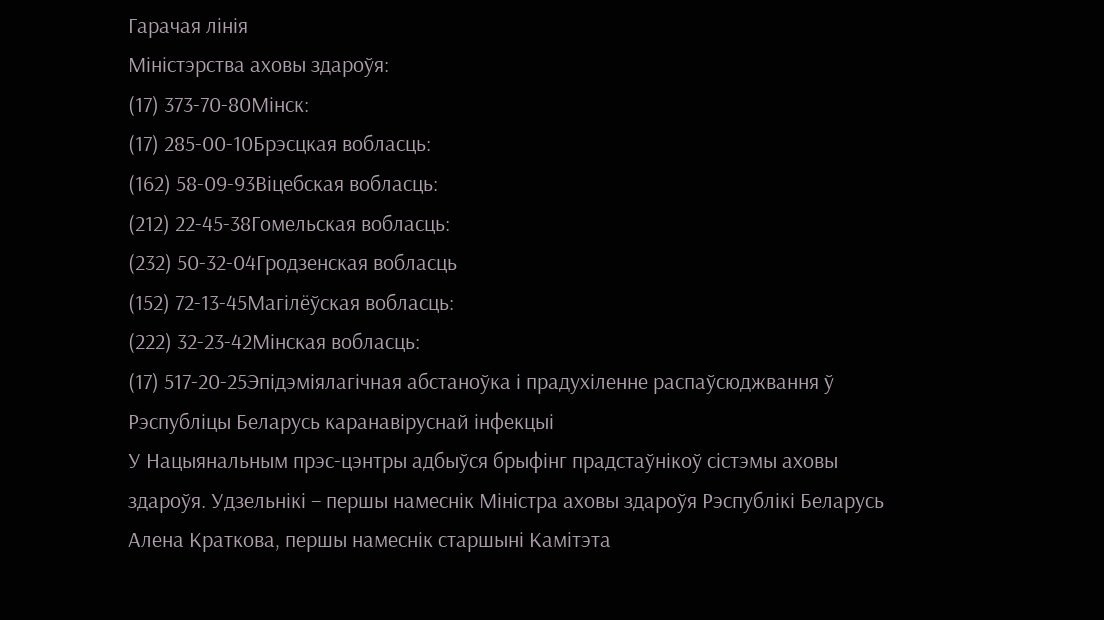Гарачая лінія
Міністэрства аховы здароўя:
(17) 373-70-80Мінск:
(17) 285-00-10Брэсцкая вобласць:
(162) 58-09-93Віцебская вобласць:
(212) 22-45-38Гомельская вобласць:
(232) 50-32-04Гродзенская вобласць
(152) 72-13-45Магілёўская вобласць:
(222) 32-23-42Мінская вобласць:
(17) 517-20-25Эпідэміялагічная абстаноўка і прадухіленне распаўсюджвання ў Рэспубліцы Беларусь каранавіруснай інфекцыі
У Нацыянальным прэс-цэнтры адбыўся брыфінг прадстаўнікоў сістэмы аховы здароўя. Удзельнікі – першы намеснік Міністра аховы здароўя Рэспублікі Беларусь Алена Краткова, першы намеснік старшыні Камітэта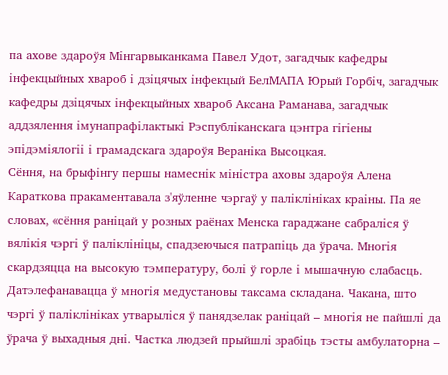па ахове здароўя Мінгарвыканкама Павел Удот, загадчык кафедры інфекцыйных хвароб і дзіцячых інфекцый БелМАПА Юрый Горбіч, загадчык кафедры дзіцячых інфекцыйных хвароб Аксана Раманава, загадчык аддзялення імунапрафілактыкі Рэспубліканскага цэнтра гігіены эпідэміялогіі і грамадскага здароўя Вераніка Высоцкая.
Сёння, на брыфінгу першы намеснік міністра аховы здароўя Алена Караткова пракаментавала з'яўленне чэргаў у паліклініках краіны. Па яе словах, «сёння раніцай у розных раёнах Менска гараджане сабраліся ў вялікія чэргі ў паліклініцы, спадзеючыся патрапіць да ўрача. Многія скардзяцца на высокую тэмпературу, болі ў горле і мышачную слабасць. Датэлефанавацца ў многія медустановы таксама складана. Чакана, што чэргі ў паліклініках утварыліся ў панядзелак раніцай – многія не пайшлі да ўрача ў выхадныя дні. Частка людзей прыйшлі зрабіць тэсты амбулаторна –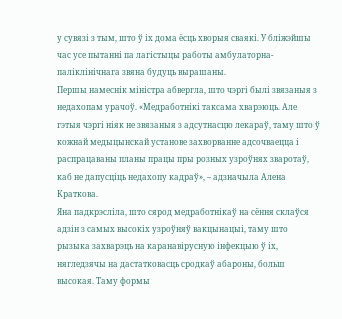у сувязі з тым, што ў іх дома ёсць хворыя сваякі. У бліжэйшы час усе пытанні па лагістыцы работы амбулаторна-паліклінічнага звяна будуць вырашаны.
Першы намеснік міністра абвергла, што чэргі былі звязаныя з недахопам урачоў. «Медработнікі таксама хварэюць. Але гэтыя чэргі ніяк не звязаныя з адсутнасцю лекараў, таму што ў кожнай медыцынскай установе захворванне адсочваецца і распрацаваны планы працы пры розных узроўнях зваротаў, каб не дапусціць недахопу кадраў», – адзначыла Алена Краткова.
Яна падкрэсліла, што сярод медработнікаў на сёння склаўся адзін з самых высокіх узроўняў вакцынацыі, таму што рызыка захварэць на каранавірусную інфекцыю ў іх, нягледзячы на дастатковасць сродкаў абароны, больш высокая. Таму формы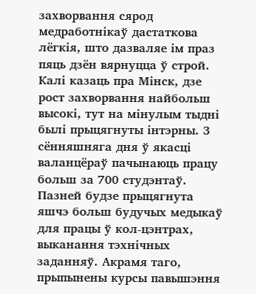захворвання сярод медработнікаў дастаткова лёгкія, што дазваляе ім праз пяць дзён вярнуцца ў строй.
Калі казаць пра Мінск, дзе рост захворвання найбольш высокі, тут на мінулым тыдні былі прыцягнуты інтэрны. З сённяшняга дня ў якасці валанцёраў пачынаюць працу больш за 700 студэнтаў. Пазней будзе прыцягнута яшчэ больш будучых медыкаў для працы ў кол-цэнтрах, выканання тэхнічных заданняў. Акрамя таго, прыпынены курсы павышэння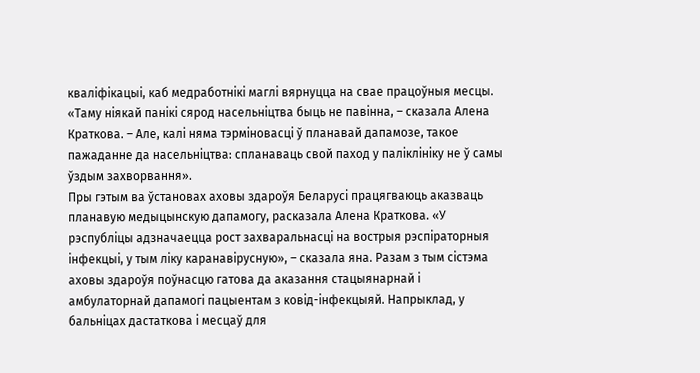кваліфікацыі, каб медработнікі маглі вярнуцца на свае працоўныя месцы.
«Таму ніякай панікі сярод насельніцтва быць не павінна, – сказала Алена Краткова. – Але, калі няма тэрміновасці ў планавай дапамозе, такое пажаданне да насельніцтва: спланаваць свой паход у паліклініку не ў самы ўздым захворвання».
Пры гэтым ва ўстановах аховы здароўя Беларусі працягваюць аказваць планавую медыцынскую дапамогу, расказала Алена Краткова. «У рэспубліцы адзначаецца рост захваральнасці на вострыя рэспіраторныя інфекцыі, у тым ліку каранавірусную», – сказала яна. Разам з тым сістэма аховы здароўя поўнасцю гатова да аказання стацыянарнай і амбулаторнай дапамогі пацыентам з ковід-інфекцыяй. Напрыклад, у бальніцах дастаткова і месцаў для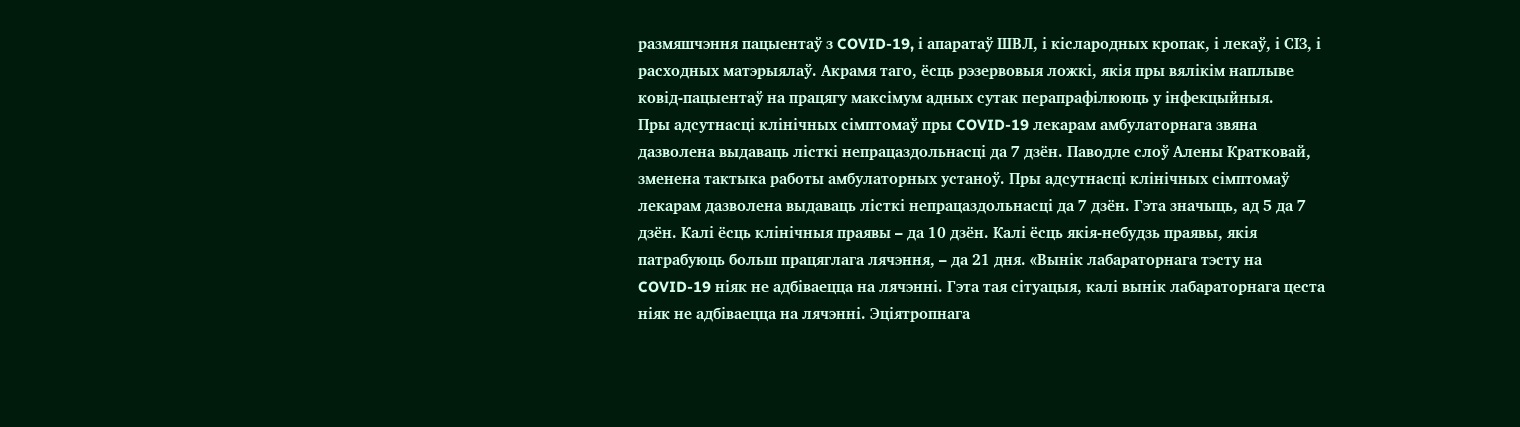размяшчэння пацыентаў з COVID-19, і апаратаў ШВЛ, і кіслародных кропак, і лекаў, і СІЗ, і расходных матэрыялаў. Акрамя таго, ёсць рэзервовыя ложкі, якія пры вялікім наплыве ковід-пацыентаў на працягу максімум адных сутак перапрафілююць у інфекцыйныя.
Пры адсутнасці клінічных сімптомаў пры COVID-19 лекарам амбулаторнага звяна дазволена выдаваць лісткі непрацаздольнасці да 7 дзён. Паводле слоў Алены Кратковай, зменена тактыка работы амбулаторных устаноў. Пры адсутнасці клінічных сімптомаў лекарам дазволена выдаваць лісткі непрацаздольнасці да 7 дзён. Гэта значыць, ад 5 да 7 дзён. Калі ёсць клінічныя праявы – да 10 дзён. Калі ёсць якія-небудзь праявы, якія патрабуюць больш працяглага лячэння, – да 21 дня. «Вынік лабараторнага тэсту на COVID-19 ніяк не адбіваецца на лячэнні. Гэта тая сітуацыя, калі вынік лабараторнага цеста ніяк не адбіваецца на лячэнні. Эцiятропнага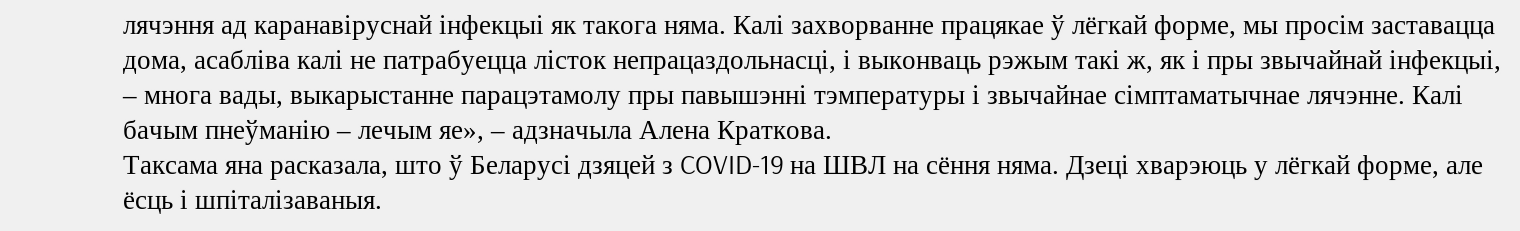лячэння ад каранавіруснай інфекцыі як такога няма. Калі захворванне працякае ў лёгкай форме, мы просім заставацца дома, асабліва калі не патрабуецца лісток непрацаздольнасці, і выконваць рэжым такі ж, як і пры звычайнай інфекцыі, – многа вады, выкарыстанне парацэтамолу пры павышэнні тэмпературы і звычайнае сімптаматычнае лячэнне. Калі бачым пнеўманію – лечым яе», – адзначыла Алена Краткова.
Таксама яна расказала, што ў Беларусі дзяцей з COVID-19 на ШВЛ на сёння няма. Дзеці хварэюць у лёгкай форме, але ёсць і шпіталізаваныя.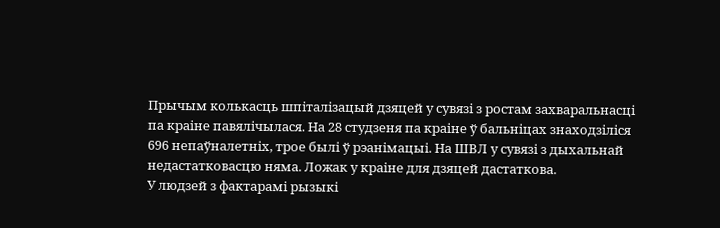Прычым колькасць шпіталізацый дзяцей у сувязі з ростам захваральнасці па краіне павялічылася. На 28 студзеня па краіне ў бальніцах знаходзіліся 696 непаўналетніх, трое былі ў рэанімацыі. На ШВЛ у сувязі з дыхальнай недастатковасцю няма. Ложак у краіне для дзяцей дастаткова.
У людзей з фактарамі рызыкі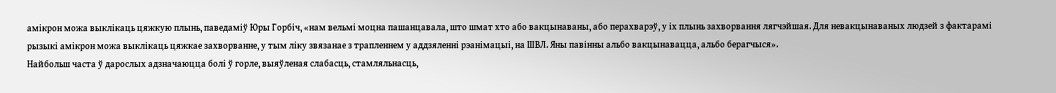амікрон можа выклікаць цяжкую плынь, паведаміў Юры Горбіч, «нам вельмі моцна пашанцавала, што шмат хто або вакцынаваны, або перахварэў, у іх плынь захворвання лягчэйшая. Для невакцынаваных людзей з фактарамі рызыкі амікрон можа выклікаць цяжкае захворванне, у тым ліку звязанае з трапленнем у аддзяленні рэанімацыі, на ШВЛ. Яны павінны альбо вакцынавацца, альбо берагчыся».
Найбольш часта ў дарослых адзначаюцца болі ў горле, выяўленая слабасць, стамляльнасць,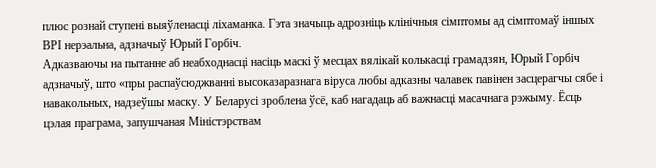плюс рознай ступені выяўленасці ліхаманка. Гэта значыць адрозніць клінічныя сімптомы ад сімптомаў іншых ВРІ нерэальна, адзначыў Юрый Горбіч.
Адказваючы на пытанне аб неабходнасці насіць маскі ў месцах вялікай колькасці грамадзян, Юрый Горбіч адзначыў, што «пры распаўсюджванні высоказаразнага віруса любы адказны чалавек павінен засцерагчы сябе і навакольных, надзеўшы маску. У Беларусі зроблена ўсё, каб нагадаць аб важнасці масачнага рэжыму. Ёсць цэлая праграма, запушчаная Міністэрствам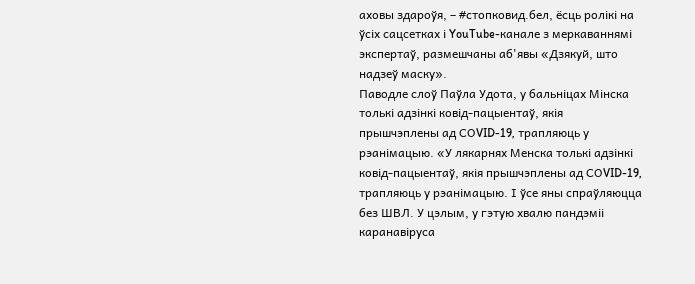аховы здароўя, – #стопковид.бел, ёсць ролікі на ўсіх сацсетках і YouTube-канале з меркаваннямі экспертаў, размешчаны аб'явы «Дзякуй, што надзеў маску».
Паводле слоў Паўла Удота, у бальніцах Мінска толькі адзінкі ковід-пацыентаў, якія прышчэплены ад СОVID-19, трапляюць у рэанімацыю. «У лякарнях Менска толькі адзінкі ковід-пацыентаў, якія прышчэплены ад СОVID-19, трапляюць у рэанімацыю. І ўсе яны спраўляюцца без ШВЛ. У цэлым, у гэтую хвалю пандэміі каранавіруса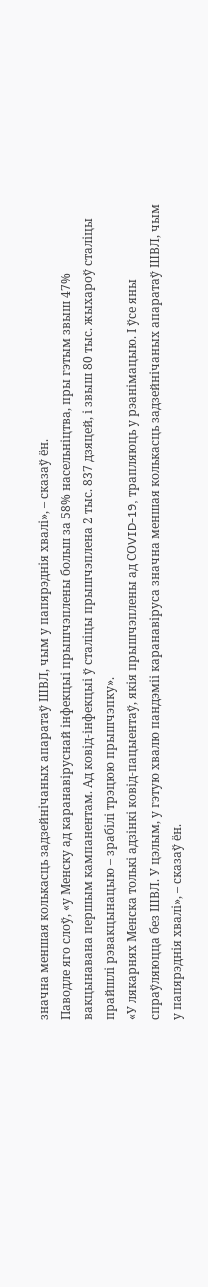значна меншая колькасць задзейнічаных апаратаў ШВЛ, чым у папярэднія хвалі», – сказаў ён.
Паводле яго слоў, «у Менску ад каранавіруснай інфекцыі прышчэплены больш за 58% насельніцтва, пры гэтым звыш 47% вакцынавана першым кампанентам. Ад ковід-інфекцыі ў сталіцы прышчэплена 2 тыс. 837 дзяцей, і звыш 80 тыс. жыхароў сталіцы прайшлі рэвакцынацыю – зрабілі трэцюю прышчэпку».
«У лякарнях Менска толькі адзінкі ковід-пацыентаў, якія прышчэплены ад СОVID-19, трапляюць у рэанімацыю. І ўсе яны спраўляюцца без ШВЛ. У цэлым, у гэтую хвалю пандэміі каранавіруса значна меншая колькасць задзейнічаных апаратаў ШВЛ, чым у папярэднія хвалі», – сказаў ён.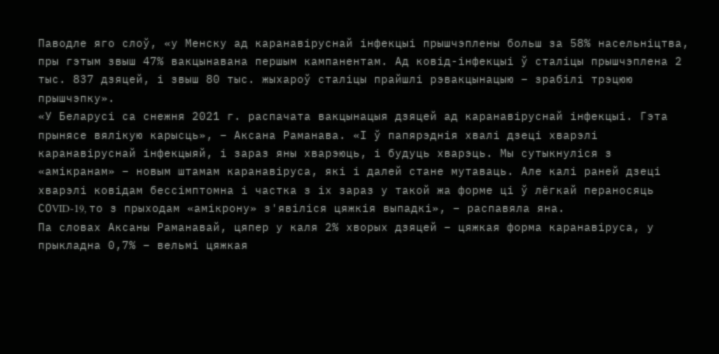Паводле яго слоў, «у Менску ад каранавіруснай інфекцыі прышчэплены больш за 58% насельніцтва, пры гэтым звыш 47% вакцынавана першым кампанентам. Ад ковід-інфекцыі ў сталіцы прышчэплена 2 тыс. 837 дзяцей, і звыш 80 тыс. жыхароў сталіцы прайшлі рэвакцынацыю – зрабілі трэцюю прышчэпку».
«У Беларусі са снежня 2021 г. распачата вакцынацыя дзяцей ад каранавіруснай інфекцыі. Гэта прынясе вялікую карысць», – Аксана Раманава. «І ў папярэднія хвалі дзеці хварэлі каранавіруснай інфекцыяй, і зараз яны хварэюць, і будуць хварэць. Мы сутыкнуліся з «амікранам» – новым штамам каранавіруса, які і далей стане мутаваць. Але калі раней дзеці хварэлі ковідам бессімптомна і частка з іх зараз у такой жа форме ці ў лёгкай пераносяць СОVID-19, то з прыходам «амікрону» з'явіліся цяжкія выпадкі», – распавяла яна.
Па словах Аксаны Раманавай, цяпер у каля 2% хворых дзяцей – цяжкая форма каранавіруса, у прыкладна 0,7% – вельмі цяжкая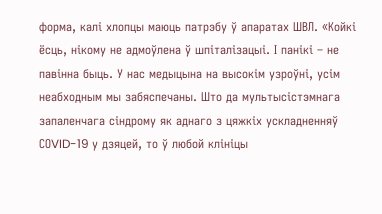форма, калі хлопцы маюць патрэбу ў апаратах ШВЛ. «Койкі ёсць, нікому не адмоўлена ў шпіталізацыі. І панікі – не павінна быць. У нас медыцына на высокім узроўні, усім неабходным мы забяспечаны. Што да мультысістэмнага запаленчага сіндрому як аднаго з цяжкіх ускладненняў СОVID-19 у дзяцей, то ў любой клініцы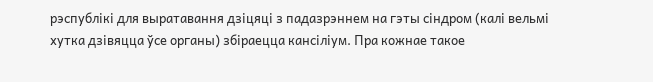рэспублікі для выратавання дзіцяці з падазрэннем на гэты сіндром (калі вельмі хутка дзівяцца ўсе органы) збіраецца кансіліум. Пра кожнае такое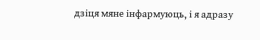дзіця мяне інфармуюць, і я адразу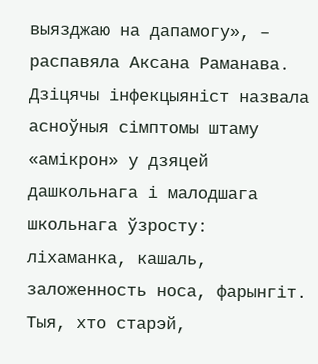выязджаю на дапамогу», – распавяла Аксана Раманава.
Дзіцячы інфекцыяніст назвала асноўныя сімптомы штаму «амікрон» у дзяцей дашкольнага і малодшага школьнага ўзросту: ліхаманка, кашаль, заложенность носа, фарынгіт. Тыя, хто старэй,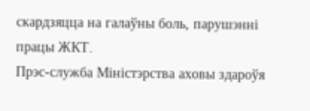скардзяцца на галаўны боль, парушэнні працы ЖКТ.
Прэс-служба Міністэрства аховы здароўя